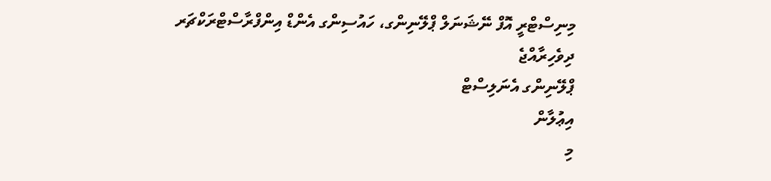މިނިސްޓްރީ އޮފް ނޭޝަނަލް ޕްލޭނިންގ، ހައުސިންގ އެންޑް އިންފްރާސްޓްރަކްޗަރ
ދިވެހިރާއްޖެ
ޕްލޭނިންގ އެނަލިސްޓް
އިޢުލާން
މި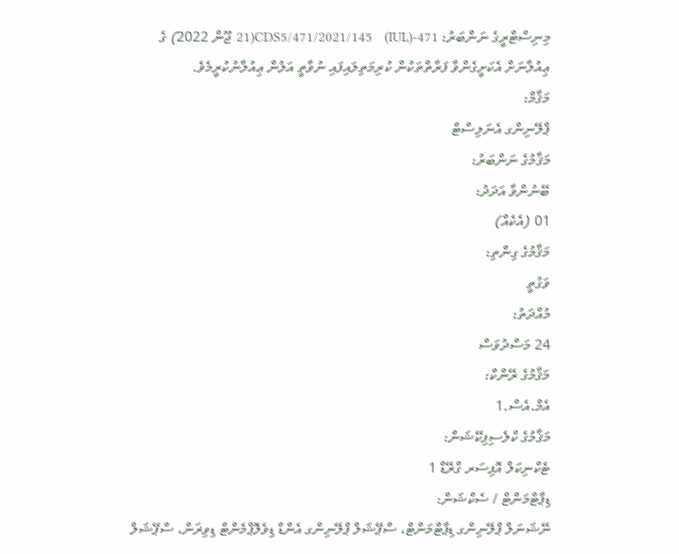މިނިސްޓްރީގެ ނަންބަރު: 471-CDS5/471/2021/145   (IUL)(21 ޖޫން 2022) ގެ ޢިއުލާނަށް އެކަށީގެންވާ ފަރާތްތަކުން ކުރިމަތިލައިފައި ނުވާތީ އަލުން ޢިއުލާނުކުރީމެވެ.
މަޤާމް:
ޕްލޭނިންގ އެނަލިސްޓް
މަޤާމުގެ ނަންބަރު:
ބޭނުންވާ އަދަދު:
01 (އެކެއް)
މަޤާމުގެ ގިންތި:
ވަގުތީ
މުއްދަތު:
24 މަސްދުވަސް
މަޤާމުގެ ރޭންކް:
އެމް.އެސް.1
މަޤާމުގެ ކްލެސިފިކޭޝަން:
ޓެކްނިކަލް އޮފިސަރ ގްރޭޑް 1
ޑިޕާޓްމަންޓް / ސެކްޝަން:
ނޭޝަނަލް ޕްލޭނިންގ ޑިޕާޓްމަންޓް، ސްޕޭޝަލް ޕްލޭނިންގ އެންޑް ޑިވެލޮޕްމެންޓް ޑިވިޜަން، ސްޕޭޝަލް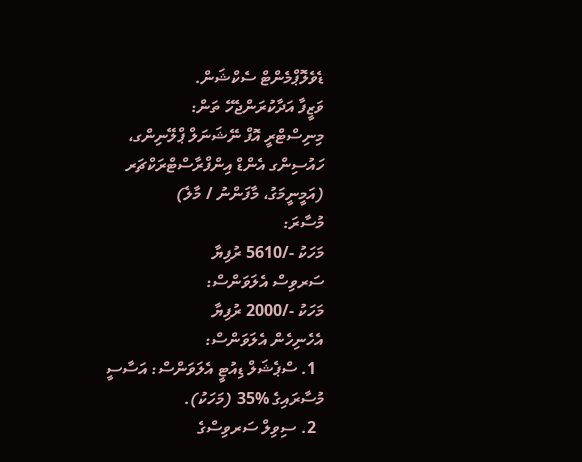ޑެވެލޮޕްމެންޓް ސެކްޝަން.
ވަޒީފާ އަދާކުރަންޖެހޭ ތަން:
މިނިސްޓްރީ އޮފް ނޭޝަނަލް ޕްލޭނިންގ، ހައުސިންގ އެންޑް އިންފްރާސްޓްރަކްޗަރ (އަމީނީމަގު، މާފަންނު / މާލެ)
މުސާރަ:
މަހަކު -/5610 ރުފިޔާ
ސަރވިސް އެލަވަންސް:
މަހަކު -/2000 ރުފިޔާ
އެހެނިހެން އެލަވަންސް:
  1. ސްޕެޝަލް ޑިއުޓީ އެލަވަންސް: އަސާސީ މުސާރައިގެ %35 (މަހަކު).
  2. ސިވިލް ސަރވިސްގެ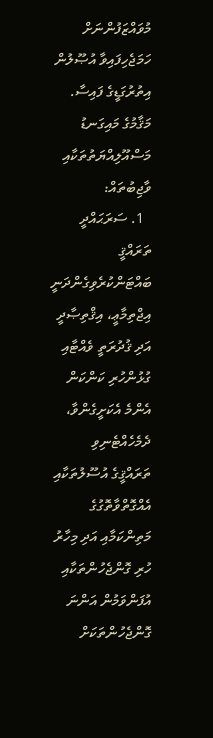މުވައްޒަފުންނަށް ހަމަޖެހިފައިވާ އުޞޫލުން އިތުރުގަޑީގެ ފައިސާ.
މަޤާމުގެ މައިގަނޑު މަސްއޫލިއްޔަތުތަކާއި ވާޖިބުތައް:
  1. ސަރަޙައްދީ ތަރައްޤީ ބައްޓަންކުރެވިގެންދަނީ އިޖްތިމާޢީ، އިޤްތިޞާދީ އަދި ޤުދުރަތީ ވެއްޓާއި ގުޅުންހުރި ކަންކަން އެންމެ އެކަށީގެންވާ، ދެމެހެއްޓެނިވި ތަރައްޤީގެ އުސޫލުތަކާއި އެއްގޮތްވާތޮގުގެ މަތިންކަމާއި އަދި މިހާރު ހުރި ގޮންޖެހުންތަކާއި އުފަންވަމުން އަންނަ ގޮންޖެހުންތަކަށް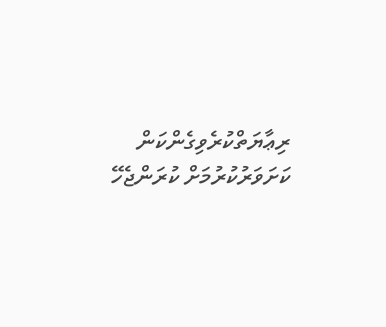ރިޢާޔަތްކުރެވިގެންކަން ކަށަވަރުކުރުމަށް ކުރަންޖެހޭ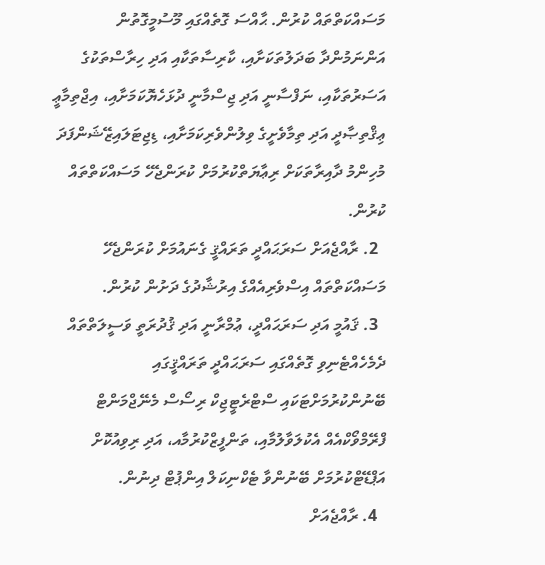މަސައްކަތްތައް ކުރުން. ޙާއްސަ ގޮތެއްގައި މޫސުމީގޮތުން އަންނަމުންދާ ބަދަލުތަކަށާއި، ކާރިސާތަކާއި އަދި ހިރާސްތަކުގެ އަސަރުތަކާއި، ނަފްސާނީ އަދި ޖިސްމާނީ ދުޅަހެޔޮކަމަށާއި، އިޖްތިމާޢީ ޢިޤްތިޞާދީ އަދި ތިމާވެށީގެ ވިލުންވެރިކަމަށާއި، ޑިޖިޓަލައިޒޭޝަންފަދަ މުހިންމު ދާއިރާތަކަށް ރިޢާޔަތްކުރުމަށް ކުރަންޖެހޭ މަސައްކަތްތައް ކުރުން.
  2. ރާއްޖެއަށް ސަރަޙައްދީ ތަރައްޤީ ގެނައުމަށް ކުރަންޖެހޭ މަސައްކަތްތައް އިސްވެރިއެއްގެ އިރުޝާދުގެ ދަށުން ކުރުން.
  3. ޤައުމީ އަދި ސަރަޙައްދީ، ޢުމްރާނީ އަދި ޤުދުރަތީ ވަސީލަތްތައް ދެމެހެއްޓެނިވި ގޮތެއްގައި ސަރަޙައްދީ ތަރައްޤީގައި ބޭނުންކުރުމަށްޓަކައި ސްޓްރެޓީޖިކް ރިސޯސް މެނޭޖްމަންޓް ފްރޭމްވޯކްއެއް އެކުލަވާލުމާއި، ތަންފީޒްކުރުމާއ، އަދި ރިވިއުކޮށް އަޕްޑޭޓްކުރުމަށް ބޭނުންވާ ޓެކްނިކަލް އިންޕުޓް ދިނުން.
  4. ރާއްޖެއަށް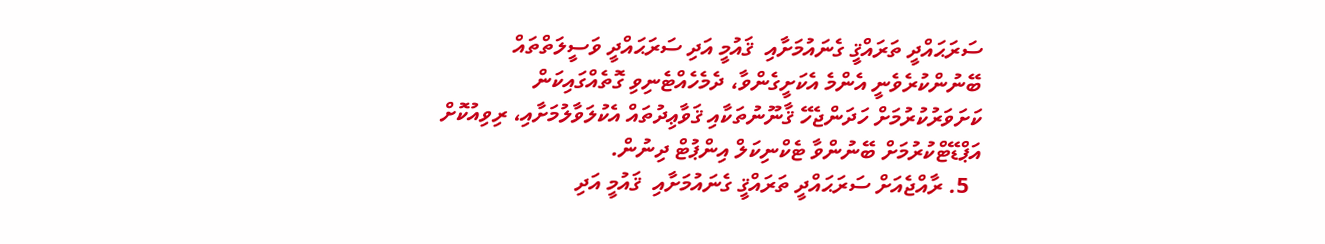ސަރަޙައްދީ ތަރައްޤީ ގެނައުމަށާއި  ޤައުމީ އަދި ސަރަޙައްދީ ވަސީލަތްތައް ބޭނުންކުރެވެނީ އެންމެ އެކަށީގެންވާ، ދެމެހެއްޓެނިވި ގޮތެއްގައިކަން ކަށަވަރުކުރުމަށް ހަދަންޖެހޭ ޤާނޫނުތަކާއި ޤަވާޢިދުތައް އެކުލަވާލުމަށާއި، ރިވިއުކޮށް އަޕްޑޭޓްކުރުމަށް ބޭނުންވާ ޓެކްނިކަލް އިންޕުޓް ދިނުން.
  5. ރާއްޖެއަށް ސަރަޙައްދީ ތަރައްޤީ ގެނައުމަށާއި  ޤައުމީ އަދި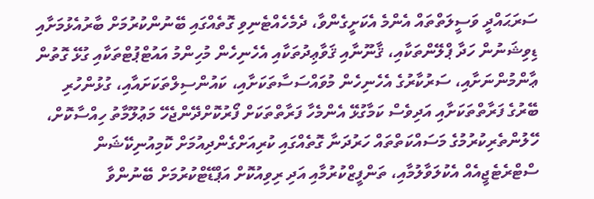ސަރަޙައްދީ ވަސީލަތްތައް އެންމެ އެކަށީގެންވާ، ދެމެހެއްޓެނިވި ގޮތެއްގައި ބޭނުންކުރުމަށް ބާރުއެޅުމަށާއި ޑިވިޝަނުން ހަދާ ޕްލޭންތަކާއި، ޤާނޫނާއި ޤަވާޢިދުތަކާއި އެހެނިހެން މުހިންމު އައުޓްޕުޓްތަކާއި ގުޅޭ ގޮތުން ޢާންމުންނަށާއި، ސަރުކާރުގެ އެހެނިހެން މުވައްސަސާތަކަށާއި، ކައުންސިލްތަކަށައާއި، ގުޅުންހުރި ބޭރުގެ ފަރާތްތަކަށާއި އަދިވެސް ކަމާގުޅޭ އެންމެހާ ފަރާތްތަކަށް ފޯރުކޮށްދޭންޖެހޭ މަޢުލޫމާތު ހިއްސާކޮށް، ހޭލުންތެރިކުރުމުގެ މަސައްކަތްތައް ހަރުދަނާ ގޮތެއްގައި ކުރިއަށްގެންދިއުމަށް ކޮމިއުނިކޭޝަން ސްޓްރެޓެޖީއެއް އެކުލަވާލުމާއި، ތަންފީޒްކުރުމާއި އަދި ރިވިއުކޮށް އަޕްޑޭޓްކުރުމަށް ބޭނުންވާ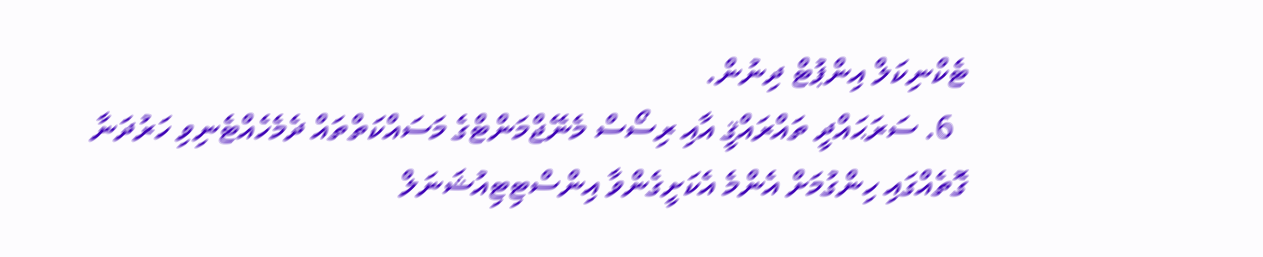ޓެކްނިކަލް އިންޕުޓް ދިނުން.
  6. ސަރަޙައްދީ ތައްރައްޤީ އާއި ރިސޯސް މެނޭޖްމަންޓްގެ މަސައްކަތްތައް ދެމެހެއްޓެނިވި ހަރުދަނާ ގޮތެއްގައި ހިންގުމަށް އެންމެ އެކަށީގެންވާ އިންސްޓިޓިއުޝަނަލް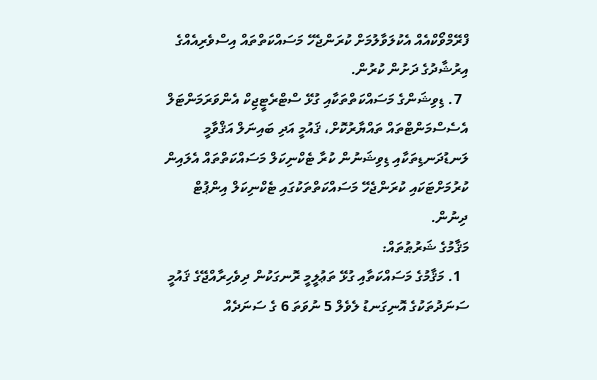ފްރޭމްވޯކްއެއް އެކުލަވާލުމަށް ކުރަންޖެހޭ މަސައްކަތްތައް އިސްވެރިއެއްގެ އިރުޝާދުގެ ދަށުން ކުރުން.
  7. ޑިވިޝަންގެ މަސައްކަތްތަކާއި ގުޅޭ ސްޓްރެޓީޖިކް އެންވަރަމަންޓަލް އެސެސްމަންޓްތައް ތައްޔާރުކޮށް، ޤައުމީ އަދި ބައިނަލް އަޤްވާމީ ލަނޑުދަނޑިތަކާއި ޑިވިޝަނުން ކުރާ ޓެކްނިކަލް މަސައްކަތްތައް އެލައިން ކުރުމަށްޓަކައި ކުރަންޖެހޭ މަސައްކަތްތަކުގައި ޓެކްނިކަލް އިންޕުޓް ދިނުން.
މަޤާމުގެ ޝަރުޠުތައް:
  1. މަޤާމުގެ މަސައްކަތާއި ގުޅޭ ތަޢުލީމީ ރޮނގަކުން ދިވެހިރާއްޖޭގެ ޤައުމީ ސަނަދުތަކުގެ އޮނިގަނޑު ލެވެލް 5 ނުވަތަ 6 ގެ ސަނަދެއް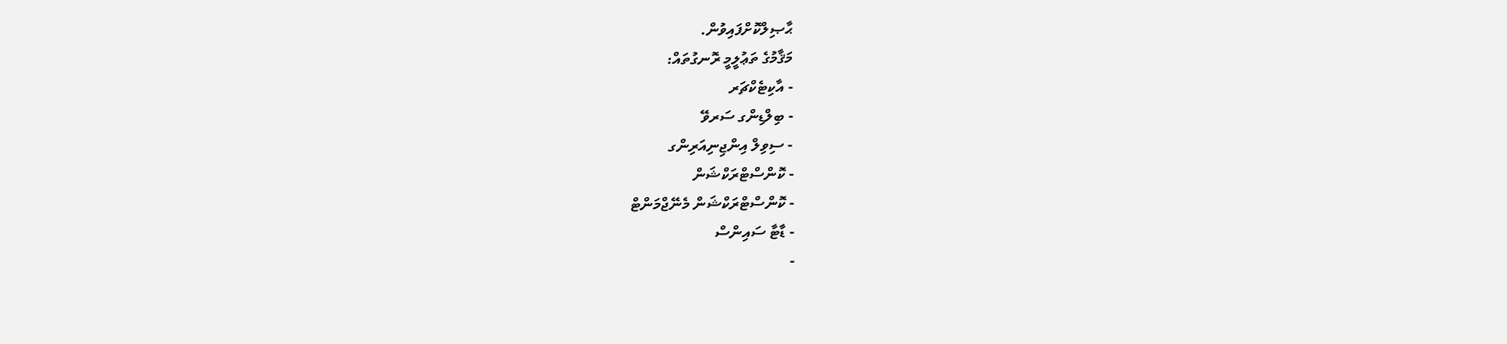ޙާޞިލްކޮށްފައިވުން.
މަޤާމުގެ ތަޢުލީމީ ރޮނގުތައް:
- އާކިޓެކްޗަރ
- ބިލްޑިންގ ސަރވޭ
- ސިވިލް އިންޖިނިއަރިންގ
- ކޮންސްޓްރަކްޝަން
- ކޮންސްޓްރަކްޝަން މެނޭޖްމަންޓް
- ޑާޓާ ސައިންސް
-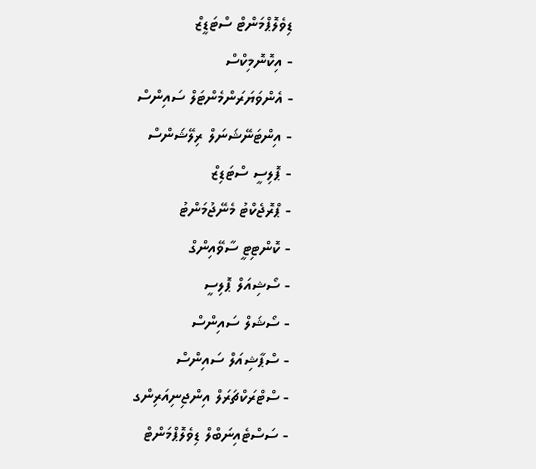ޑިވެލޮޕްމަންޓް ސްޓަޑީޒް
- އިކޮނޮމިކްސް
- އެންވަޔަރަންމެންޓަލް ސައިންސް
- އިންޓަނޭޝަނަލް ރިލޭޝަންސް
- ޕޮލިސީ ސްޓަޑިޒް
- ޕްރޮޖެކްޓު މެނޭޖުމަންޓު
- ކޮންޓިޓީ ސާވޭއިންގް
- ސޯޝިއަލް ޕޮލިސީ
- ސޯޝަލް ސައިންސް
- ސްޕާޝިއަލް ސައިންސް
- ސްޓްރަކްޗަރަލް އިންޖިނިއަރިންގ
- ސަސްޓެއިނަބްލް ޑިވެލޮޕްމަންޓް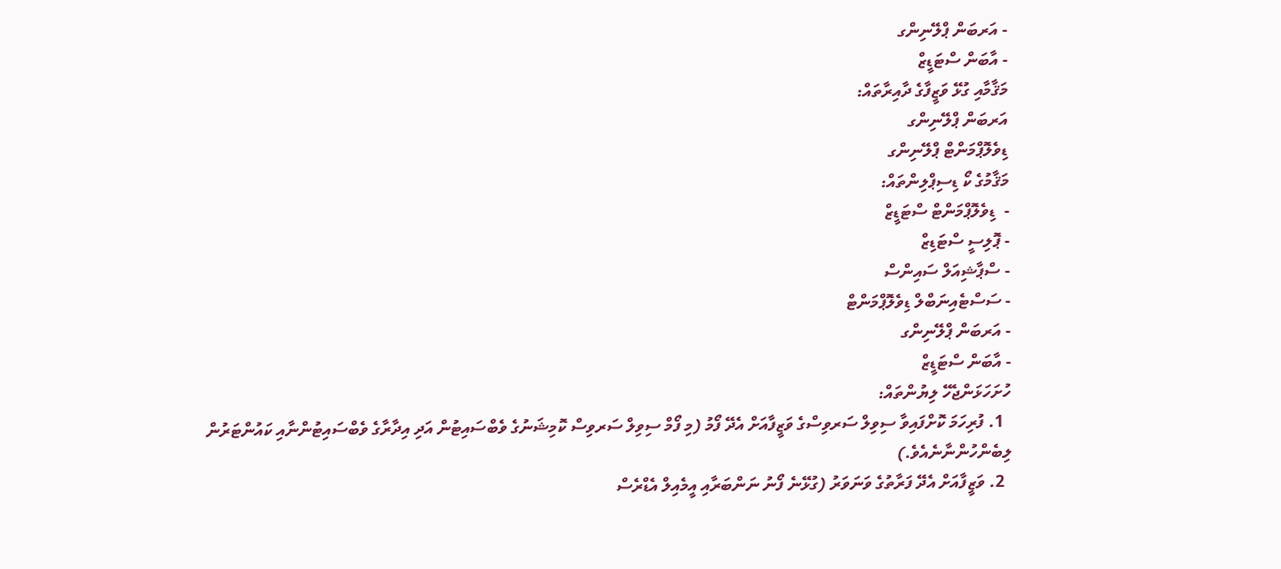- އަރބަން ޕްލޭނިންގ
- އާބަން ސްޓަޑީޒް
މަޤާމާއި ގުޅޭ ވަޒީފާގެ ދާއިރާތައް:
އަރބަން ޕްލޭނިންގ
ޑިވެލޮޕްމަންޓް ޕްލޭނިންގ
މަޤާމުގެ ކޯ ޑިސިޕްލިންތައް:
-  ޑިވެލޮޕްމަންޓް ސްޓަޑީޒް
- ޕޮލިސީ ސްޓަޑިޒް
- ސްޕާޝިއަލް ސައިންސް
- ސަސްޓެއިނަބްލް ޑިވެލޮޕްމަންޓް
- އަރބަން ޕްލޭނިންގ
- އާބަން ސްޓަޑީޒް
ހުށަހަޅަންޖެހޭ ލިޔުންތައް:
  1. ފުރިހަމަ ކޮށްފައިވާ ސިވިލް ސަރވިސްގެ ވަޒީފާއަށް އެދޭ ފޯމު (މި ފޯމް ސިވިލް ސަރވިސް ކޮމިޝަނުގެ ވެބްސައިޓުން އަދި އިދާރާގެ ވެބްސައިޓުންނާއި ކައުންޓަރުން ލިބެންހުންނާނެއެވެ.)
  2. ވަޒީފާއަށް އެދޭ ފަރާތުގެ ވަނަވަރު (ގުޅޭނެ ފޯނު ނަންބަރާއި އީމެއިލް އެޑްރެސް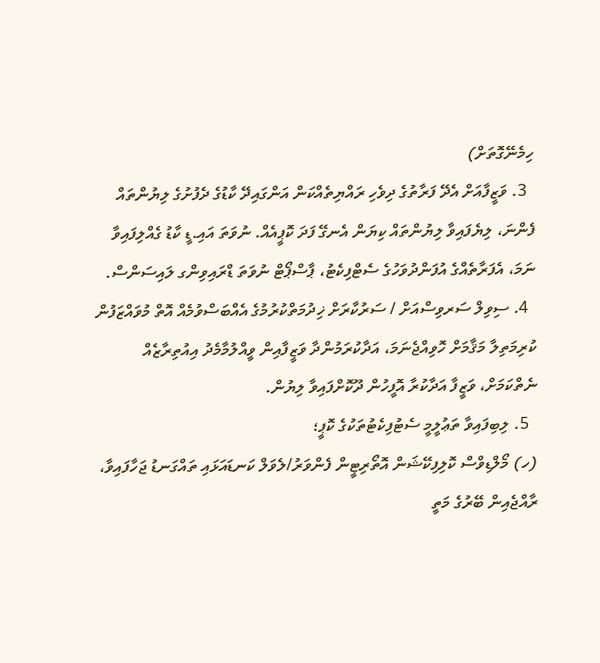ހިމެނޭގޮތަށް)
  3. ވަޒީފާއަށް އެދޭ ފަރާތުގެ ދިވެހި ރައްޔިތެއްކަން އަންގައިދޭ ކާޑުގެ ދެފުށުގެ ލިޔުންތައް ފެންނަ، ލިޔެފައިވާ ލިޔުންތައް ކިޔަން އެނގޭ ފަދަ ކޮޕީއެއް. ނުވަތަ އައި.ޑީ ކާޑު ގެއްލިފައިވާ ނަމަ، އެފަރާތެއްގެ އުފަންދުވަހުގެ ސެޓްފިކެޓު، ޕާސްޕޯޓް ނުވަތަ ޑްރައިވިންގ ލައިސަންސް.
  4. ސިވިލް ސަރވިސްއަށް / ސަރުކާރަށް ޚިދުމަތްކުރުމުގެ އެއްބަސްވުމެއް އޮތް މުވައްޒަފުން ކުރިމަތިލާ މަޤާމަށް ހޮވިއްޖެނަމަ، އަދާކުރަމުންދާ ވަޒީފާއިން ވީއްލުމާމެދު އިއުތިރާޒެއް ނެތްކަމަށް، ވަޒީފާ އަދާކުރާ އޮފީހުން ދޫކޮށްފައިވާ ލިޔުން.
  5. ލިބިފައިވާ ތަޢުލީމީ ސެޓުފިކެޓުތަކުގެ ކޮޕީ؛
(ހ) މޯލްޑިވްސް ކޮލިފިކޭޝަން އޮތޯރިޓީން ފެންވަރު/ލެވަލް ކަނޑައަޅައި ތައްގަނޑު ޖަހާފައިވާ، ރާއްޖެއިން ބޭރުގެ މަތީ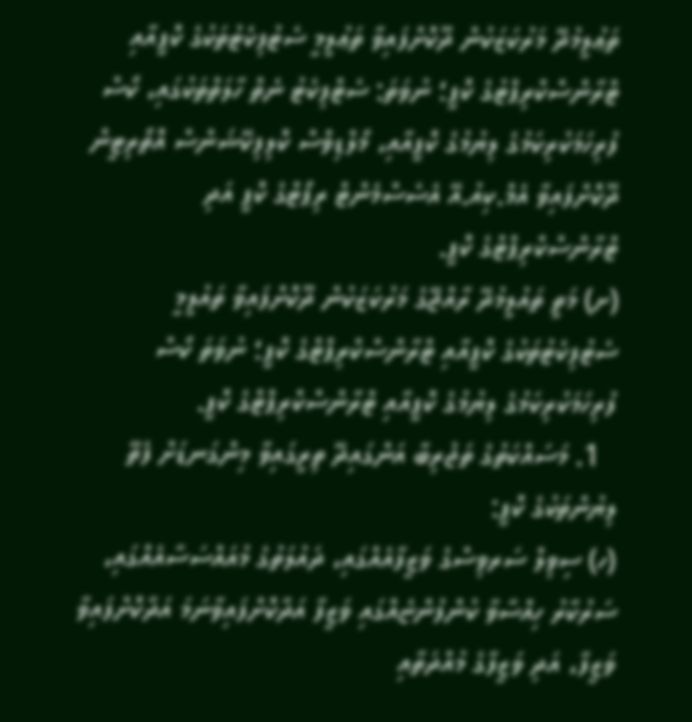ތަޢުލީމުދޭ މަރުކަޒަކުން ދޫކޮށްފައިވާ ތަޢުލީމީ ސެޓުފިކެޓުތަކުގެ ކޮޕީއާއި ޓްރާންސްކްރިޕްޓުގެ ކޮޕީ؛ ނުވަތަ: ސެޓްފިކެޓު ނެތް ހާލަތްތަކުގައި، ކޯސް ފުރިހަމަކުރިކަމުގެ ލިޔުމުގެ ކޮޕީއާއި، މޯލްޑިވްސް ކޮލިފިކޭޝަންސް އޮތޯރިޓީން ދޫކޮށްފައިވާ އެމް.ކިއު.އޭ އެސެސްމެންޓް ރިޕޯޓްގެ ކޮޕީ އަދި ޓްރާންސްކްރިޕްޓްގެ ކޮޕީ.
(ށ) މަތީ ތައުލީމުދޭ ރާއްޖޭގެ މަރުކަޒަކުން ދޫކޮށްފައިވާ ތައުލީމީ ސެޓުފިކެޓުތަކުގެ ކޮޕީއާއި ޓްރާންސްކްރިޕްޓްގެ ކޮޕީ؛ ނުވަތަ ކޯސް ފުރިހަމަކުރިކަމުގެ ލިޔުމުގެ ކޮޕީއާއި ޓްރާންސްކްރިޕްޓްގެ ކޮޕީ.
  1. މަސައްކަތުގެ ތަޖުރިބާ އަންގައިދޭ ތިރީގައިވާ މިންގަނޑަށް ފެތޭ ލިޔުންތަކުގެ ކޮޕީ:
(ހ) ސިވިލް ސަރވިސްގެ ވަޒީފާއެއްގައި، ދައުލަތުގެ މުއައްސަސާއެއްގައި، ސަރުކާރު ހިއްސާވާ ކުންފުންޏެއްގައި ވަޒީފާ އަދާކޮށްފައިވާނަމަ އަދާކޮށްފައިވާ ވަޒީފާ، އަދި ވަޒީފާގެ މުއްދަތާއި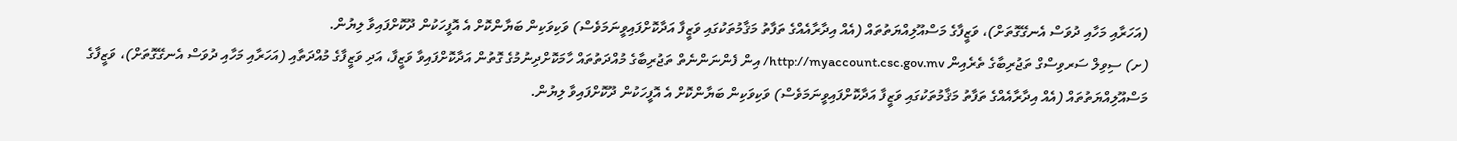(އަހަރާއި މަހާއި ދުވަސް އެނގޭގޮތަށް)، ވަޒީފާގެ މަސްއޫލިއްޔަތުތައް (އެއް އިދާރާއެއްގެ ތަފާތު މަޤާމުތަކުގައި ވަޒީފާ އަދާކޮށްފައިވީނަމަވެސް) ވަކިވަކިން ބަޔާންކޮށް އެ އޮފީހަކުން ދޫކޮށްފައިވާ ލިޔުން.
(ށ) ސިވިލް ސަރވިސްގް ތަޖުރިބާގެ ތެރެއިން http://myaccount.csc.gov.mv/ އިން ފެންނަންނެތް ތަޖުރިބާގެ މުއްދަތުތައް ހާމަކޮށްދިނުމުގެ ގޮތުން އަދާކޮށްފައިވާ ވަޒީފާ، އަދި ވަޒީފާގެ މުއްދަތާއި (އަހަރާއި މަހާއި ދުވަސް އެނގޭގޮތަށް)، ވަޒީފާގެ މަސްއޫލިއްޔަތުތައް (އެއް އިދާރާއެއްގެ ތަފާތު މަޤާމުތަކުގައި ވަޒީފާ އަދާކޮށްފައިވީނަމަވެސް) ވަކިވަކިން ބަޔާންކޮށް އެ އޮފީހަކުން ދޫކޮށްފައިވާ ލިޔުން.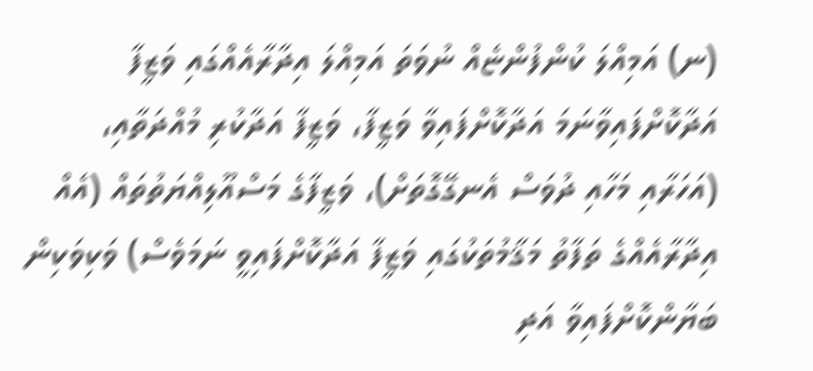(ނ) އަމިއްލަ ކުންފުންޏެއް ނުވަތަ އަމިއްލަ އިދާރާއެއްގައި ވަޒީފާ އަދާކޮށްފައިވާނަމަ އަދާކޮށްފައިވާ ވަޒީފާ، ވަޒީފާ އަދާކުރި މުއްދަތާއި، (އަހަރާއި މަހާއި ދުވަސް އެނގޭގޮތަށް)، ވަޒީފާގެ މަސްއޫލިއްޔަތުތައް (އެއް އިދާރާއެއްގެ ތަފާތު މަޤާމުތަކުގައި ވަޒީފާ އަދާކޮށްފައިވީ ނަމަވެސް) ވަކިވަކިން ބަޔާންކޮށްފައިވާ އަދި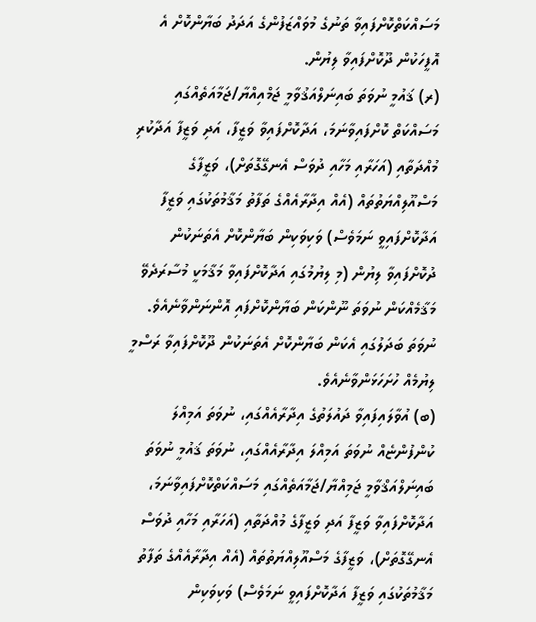މަސައްކަތްކޮށްފައިވާ ތަނުގެ މުވައްޒަފުންގެ އަދަދު ބަޔާންކޮށް އެ އޮފީހަކުން ދޫކޮށްފައިވާ ލިޔުން.
(ރ) ޤައުމީ ނުވަތަ ބައިނަލްއަޤުވާމީ ޖަމްއިއްޔާ/ޖަމާއަތެއްގައި މަސައްކަތް ކޮށްފައިވާނަމަ، އަދާކޮށްފައިވާ ވަޒީފާ، އަދި ވަޒީފާ އަދާކުރި މުއްދަތާއި (އަހަރާއި މަހާއި ދުވަސް އެނގޭގޮތަށް)، ވަޒީފާގެ މަސްއޫލިއްޔަތުތައް (އެއް އިދާރާއެއްގެ ތަފާތު މަޤާމުތަކުގައި ވަޒީފާ އަދާކޮށްފައިވީ ނަމަވެސް) ވަކިވަކިން ބަޔާންކޮށް އެތަނަކުން ދުކޮށްފައިވާ ލިޔުން (މި ލިޔުމުގައި އަދާކޮށްފައިވާ މަޤާމަކީ މުސާރަދެވޭ މަޤާމެއްކަން ނުވަތަ ނޫންކަން ބަޔާންކޮށްފައި އޮންނަންވާނެއެވެ. ނުވަތަ ބަދަލުގައި އެކަން ބަޔާންކޮށް އެތަނަކުން ދޫކޮށްފައިވާ ރަސްމީ ލިޔުމެއް ހުށަހަޅަންވާނެއެވެ.
(ބ) އުވާލައިފައިވާ ދައުލަތުގެ އިދާރާއެއްގައި، ނުވަތަ އަމިއްލަ ކުންފުންޏެއް ނުވަތަ އަމިއްލަ އިދާރާއެއްގައި، ނުވަތަ ޤައުމީ ނުވަތަ ބައިނަލްއަޤްވާމީ ޖަމިއްޔާ/ޖަމާއަތެއްގައި މަސައްކަތްކޮށްފައިވާނަމަ، އަދާކޮށްފައިވާ ވަޒީފާ އަދި ވަޒީފާގެ މުއްދަތާއި (އަހަރާއި މަހާއި ދުވަސް އެނގޭގޮތަށް)، ވަޒީފާގެ މަސްއޫލިއްޔަތުތައް (އެއް އިދާރާއެއްގެ ތަފާތު މަޤާމުތަކުގައި ވަޒީފާ އަދާކޮށްފައިވީ ނަމަވެސް) ވަކިވަކިން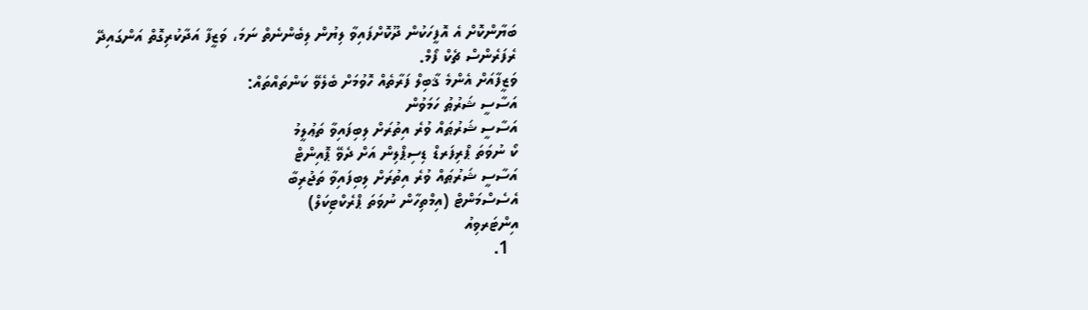ބަޔާންކޮށް އެ އޮފީހަކުން ދޫކޮށްފައިވާ ލިޔުން ލިބެންނެތް ނަމަ، ވަޒީފާ އަދާކުރިގޮތް އަންގައިދޭ ރެފަރެންސް ޗެކް ފޯމް.
ވަޒީފާއަށް އެންމެ ޤާބިލް ފަރާތެއް ހޮވުމަށް ބެލެވޭ ކަންތައްތައް:
އަސާސީ ޝަރުޠު ހަމަވުން
އަސާސީ ޝަރުޠައް ވުރެ އިތުރަށް ލިބިފައިވާ ތަޢުލީމު
ކޯ ނުވަތަ ޕްރިފަރޑް ޑިސިޕްލިން އަށް ދެވޭ ޕޮއިންޓް
އަސާސީ ޝަރުޠައް ވުރެ އިތުރަށް ލިބިފައިވާ ތަޖުރިބާ
އެސެސްމަންޓް (އިމްތިހާން ނުވަތަ ޕްރެކްޓިކަލް)
އިންޓަރވިއު
  1.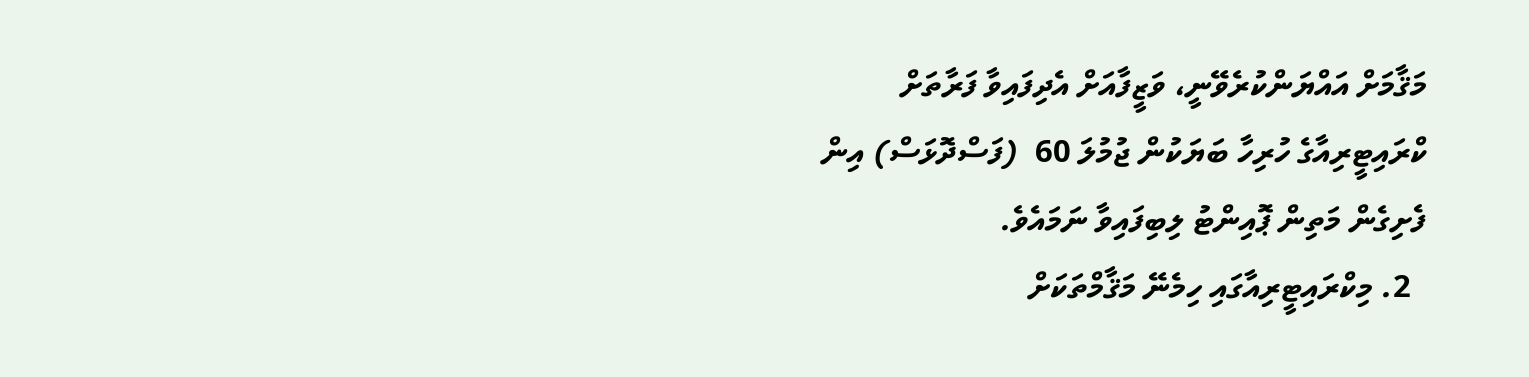މަޤާމަށް އައްޔަންކުރެވޭނީ، ވަޒީފާއަށް އެދިފައިވާ ފަރާތަށް ކްރައިޓީރިއާގެ ހުރިހާ ބަޔަކުން ޖުމުލަ 60  (ފަސްދޮޅަސް) އިން ފެށިގެން މަތިން ޕޮއިންޓު ލިބިފައިވާ ނަމައެވެ.
  2. މިކްރައިޓީރިއާގައި ހިމެނޭ މަޤާމްތަކަށް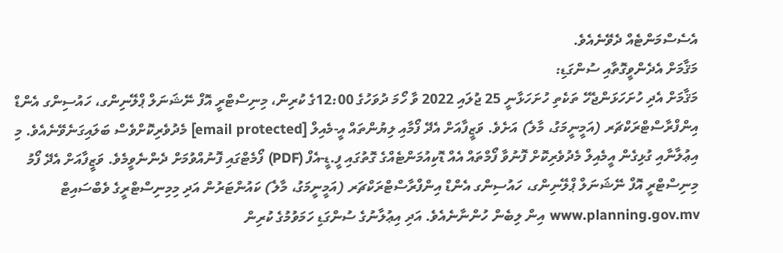އެސެސްމަންޓެއް ދެވޭނެއެވެ.
މަޤާމަށް އެދެންވީގޮތާއި ސުންގަޑި:
މަޤާމަށް އެދި ހުށަހަޅަންޖެހޭ ތަކެތި ހުށަހަޅާނީ 25 ޖުލައި 2022 ވާ ހޯމަ ދުވަހުގެ 12:00ގެ ކުރިން، މިނިސްޓްރީ އޮފް ނޭޝަނަލް ޕްލޭނިންގ، ހައުސިންގ އެންޑް އިންފްރާސްޓްރަކްޗަރ (އަމީނީމަގު، މާލެ) އަށެވެ. ވަޒީފާއަށް އެދޭ ފޯމާއި ލިޔުންތައް އީ-މެއިލް [email protected] މެދުވެރިކޮށްވެސް ބަލައިގަނެވޭނެއެވެ. މި އިޢުލާނާއި ގުޅިގެން އީމެއިލް މެދުވެރިކޮށް ފޮނުވާ ފޯމްތައް އެއް ޑޮކިއުމަންޓެއްގެ ގޮތުގައި ފީ.ޑީ-އެފް (PDF) ފޯމެޓްގައި ފޮނުއްވުމަށް ދެންނެވީމެވެ. ވަޒީފާއަށް އެދޭ ފޯމު މިނިސްޓްރީ އޮފް ނޭޝަނަލް ޕްލޭނިންގ، ހައުސިންގ އެންޑް އިންފްރާސްޓްރަކްޗަރ (އަމީނީމަގު، މާލެ) ކައުންޓަރުން އަދި މިމިނިސްޓްރީގެ ވެބްސައިޓް www.planning.gov.mv އިން ލިބެން ހުންނާނެއެވެ. އަދި އިޢުލާނުގެ ސުންގަޑި ހަމަވުމުގެ ކުރިން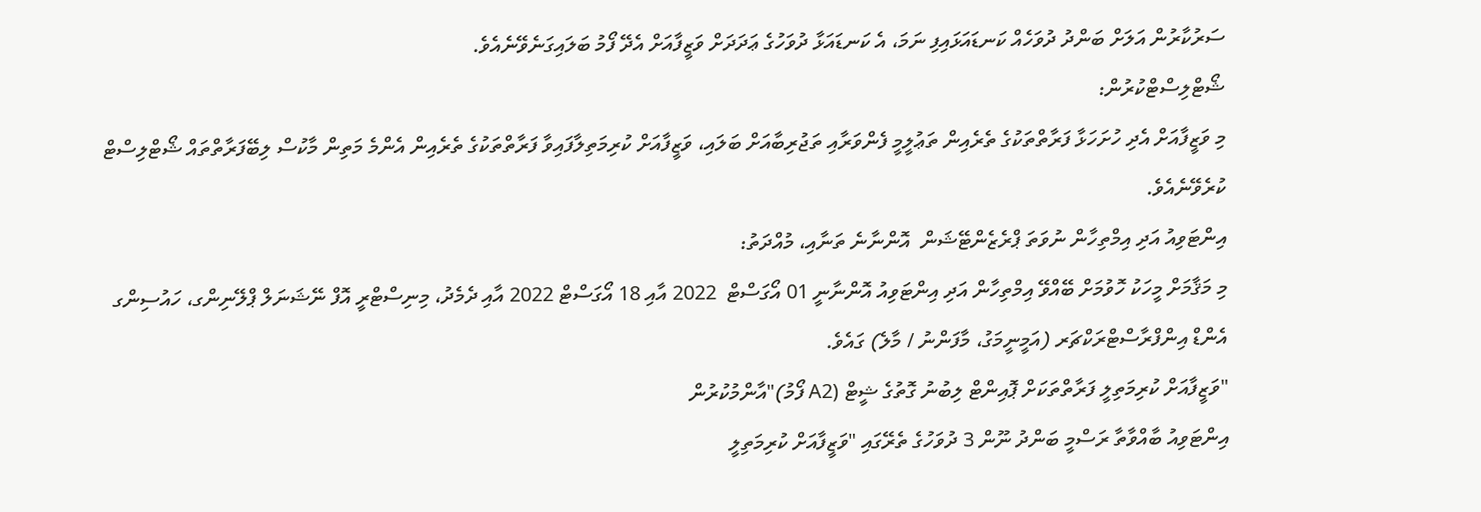ސަރުކާރުން އަލަށް ބަންދު ދުވަހެއް ކަނޑައަޅައިފި ނަމަ، އެ ކަނޑައަޅާ ދުވަހުގެ ޢަދަދަށް ވަޒީފާއަށް އެދޭ ފޯމު ބަލައިގަނެވޭނެއެވެ.
ޝޯޓްލިސްޓްކުރުން:
މި ވަޒީފާއަށް އެދި ހުށަހަޅާ ފަރާތްތަކުގެ ތެރެއިން ތަޢުލީމީ ފެންވަރާއި ތަޖުރިބާއަށް ބަލައި، ވަޒީފާއަށް ކުރިމަތިލާފައިވާ ފަރާތްތަކުގެ ތެރެއިން އެންމެ މަތިން މާކުސް ލިބޭފަރާތްތައް ޝޯޓްލިސްޓް ކުރެވޭނެއެވެ.
އިންޓަވިއު އަދި އިމްތިހާން ނުވަތަ ޕްރެޒެންޓޭޝަން  އޮންނާނެ ތަނާއި، މުއްދަތު:
މި މަޤާމަށް މީހަކު ހޮވުމަށް ބޭއްވޭ އިމްތިހާން އަދި އިންޓަވިއު އޮންނާނީ 01 އޯގަސްޓް  2022 އާއި 18 އޯގަސްޓް 2022 އާއި ދެމެދު، މިނިސްޓްރީ އޮފް ނޭޝަނަލް ޕްލޭނިންގ، ހައުސިންގ އެންޑް އިންފްރާސްޓްރަކްޗަރ (އަމީނީމަގު، މާފަންނު / މާލެ) ގައެވެ.
"ވަޒީފާއަށް ކުރިމަތިލީ ފަރާތްތަކަށް ޕޮއިންޓް ލިބުނު ގޮތުގެ ޝީޓް (A2 ފޯމު)"އާންމުކުރުން
އިންޓަވިއު ބާއްވާތާ ރަސްމީ ބަންދު ނޫން 3 ދުވަހުގެ ތެރޭގައި "ވަޒީފާއަށް ކުރިމަތިލީ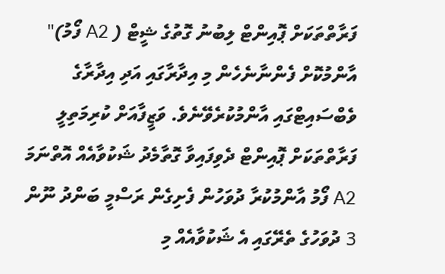ފަރާތްތަކަށް ޕޮއިންޓް ލިބުނު ގޮތުގެ ޝީޓް ( A2 ފޯމު)" އާންމުކޮށް ފެންނާނެހެން މި އިދާރާގައި އަދި އިދާރާގެ ވެބްސައިޓްގައި އާންމުކުރެވޭނެވެ. ވަޒީފާއަށް ކުރިމަތިލީ ފަރާތްތަކަށް ޕޮއިންޓް ދެވިފައިވާ ގޮތާމެދު ޝަކުވާއެއް އޮތްނަމަ A2 ފޯމު އާންމުކުރާ ދުވަހުން ފެށިގެން ރަސްމީ ބަންދު ނޫން 3 ދުވަހުގެ ތެރޭގައި އެ ޝަކުވާއެއް މި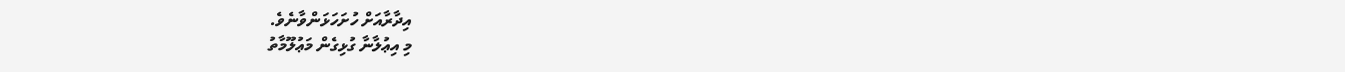އިދާރާއަށް ހުށަހަޅަންވާނެވެ.
މި އިޢުލާނާ ގުޅިގެން މަޢުލޫމާތު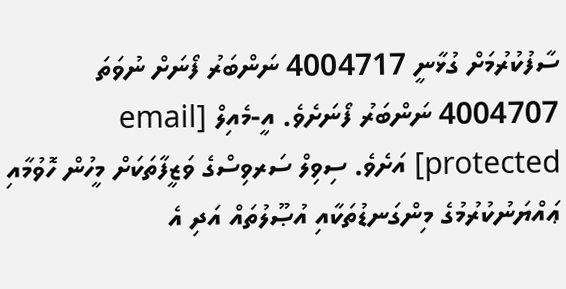ސާފުކުރުމަށް ގުޅާނީ 4004717 ނަންބަރު ފޯނަށް ނުވަތަ 4004707 ނަންބަރު ފޯނަށެވެ. އީ-މެއިލް [email protected] އަށެވެ. ސިވިލް ސަރވިސްގެ ވަޒީފާތަކަށް މީހުން ހޮވުމާއި ޢައްޔަނުކުރުމުގެ މިންގަނޑުތަކާއި އުޞޫލުތައް އަދި އެ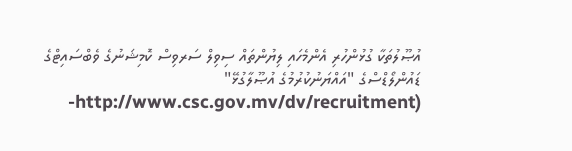އުޞޫލުތަކާ ގުޅުންހުރި އެންމެހައި ލިޔުންތައް ސިވިލް ސަރވިސް ކޮމިޝަނުގެ ވެބްސައިޓްގެ ޑައުންލޯޑްސްގެ "އައްޔަނުކުރުމުގެ އުޞޫލާގުޅޭ" (http://www.csc.gov.mv/dv/recruitment-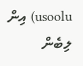usoolu) އިން ލިބެން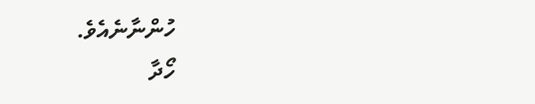ހުންނާނެއެވެ.
ހޯދާ